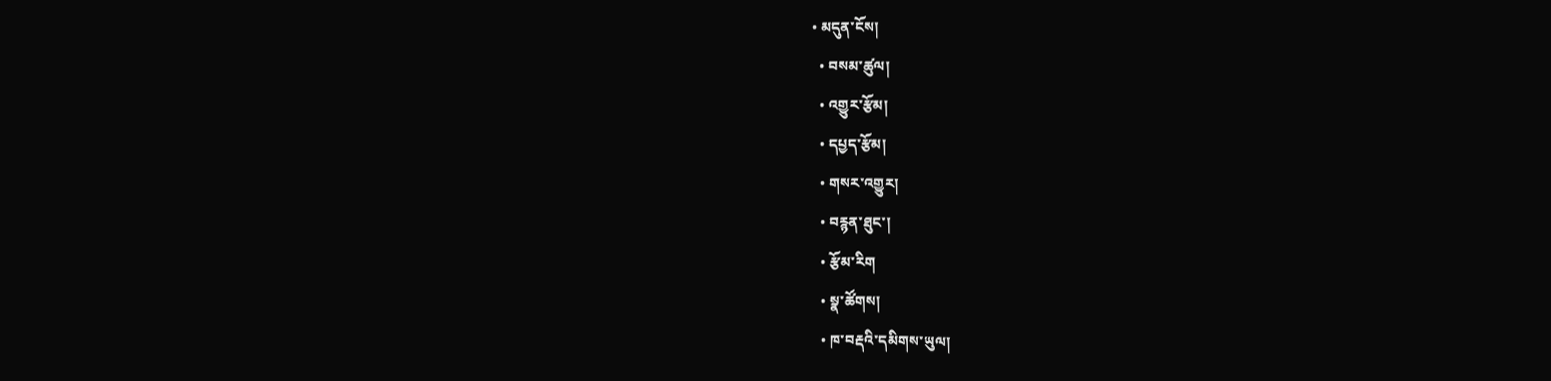• མདུན་ངོས།
  • བསམ་ཚུལ།
  • འགྱུར་རྩོམ།
  • དཔྱད་རྩོམ།
  • གསར་འགྱུར།
  • བརྙན་ཐུང་།
  • རྩོམ་རིག
  • སྣ་ཚོགས།
  • ཁ་བརྡའི་དམིགས་ཡུལ།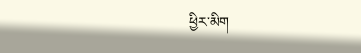ཕྱིར་མིག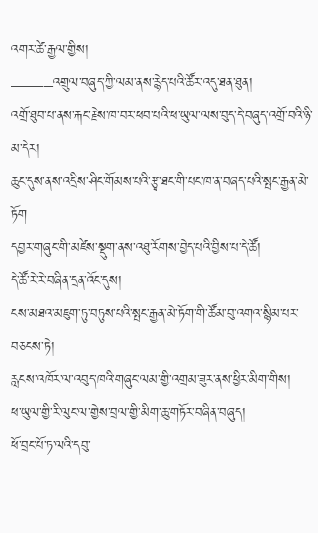འགར་ཚེ་རྒྱལ་གྱིས།
——–འགྲུལ་བཞུད་ཀྱི་ལམ་ནས་རྙེད་པའི་ཚོར་འདུ་ཐན་ཐུན།
འགྲོ་ཐུབ་པ་ནས་རྐང་རྗེས་ཁ་བར་ཕབ་པའི་ཕ་ཡུལ་ལས་བུད་དེ་བཞུད་འགྲོ་བའི་ཉི་མ་དེར།
ཆུང་དུས་ནས་འདྲིས་ཤིང་གོམས་པའི་རྩྭ་ཐང་གི་པང་ཁ་ན་བཞད་པའི་སྤང་རྒྱན་མེ་ཏོག
དབྱར་གཞུང་གི་མཛེས་སྡུག་ནས་འཐུ་རོགས་བྱེད་པའི་བྱིས་པ་དེ་ཚོ།
དེ་ཚོ་རེ་རེ་བཞིན་དྲན་འོང་དུས།
ངས་མཐའ་མཇུག་ཏུ་བཏུས་པའི་སྤང་རྒྱན་མེ་ཏོག་གི་ཚོམ་བུ་འགའ་སྙིམ་པར་བཅངས་ཏེ།
རླངས་འཁོར་ལ་འབུད་ཁའི་གཞུང་ལམ་གྱི་འགྲམ་ཟུར་ནས་ཕྱིར་མིག་གིས།
ཕ་ཡུལ་གྱི་རི་ལུང་ལ་གྱེས་བྲལ་གྱི་མིག་ཆུ་གཏོར་བཞིན་བཞུད།
ཕོ་བྲང་པོ་ཏ་ལའི་དབུ་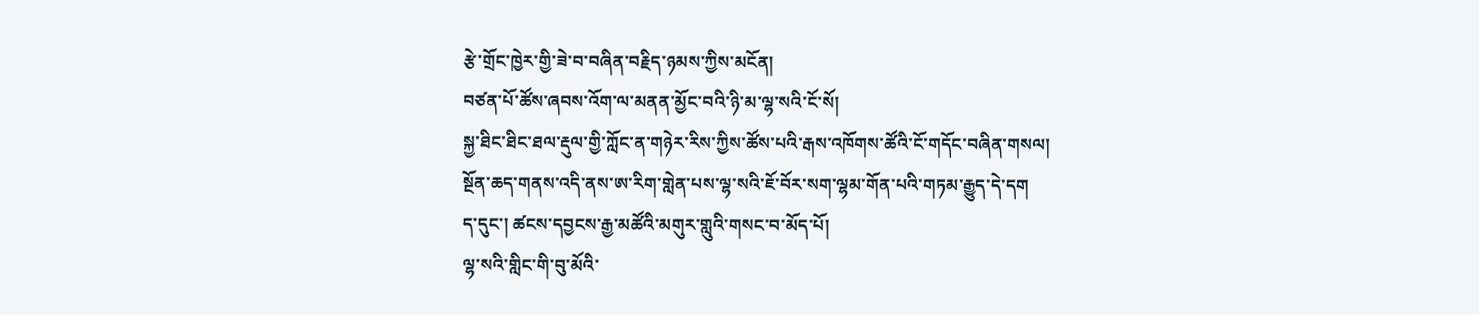རྩེ་གྲོང་ཁྱེར་གྱི་ཟེ་བ་བཞིན་བརྗིད་ཉམས་ཀྱིས་མངོན།
བཙན་པོ་ཚོས་ཞབས་འོག་ལ་མནན་མྱོང་བའི་ཉི་མ་ལྷ་སའི་ངོ་སོ།
སྐྱ་ཐིང་ཐིང་ཐལ་རྡུལ་གྱི་ཀློང་ན་གཉེར་རིས་ཀྱིས་ཚོས་པའི་རྒས་འཁོགས་ཚོའི་ངོ་གདོང་བཞིན་གསལ།
སྔོན་ཆད་གནས་འདི་ནས་ཨ་རིག་གླེན་པས་ལྷ་སའི་ཇོ་བོར་སག་ལྷམ་གོན་པའི་གཏམ་རྒྱུད་དེ་དག
ད་དུང་། ཚངས་དབྱངས་རྒྱ་མཚོའི་མགུར་གླུའི་གསང་བ་མོད་པོ།
ལྷ་སའི་གླིང་གི་བུ་མོའི་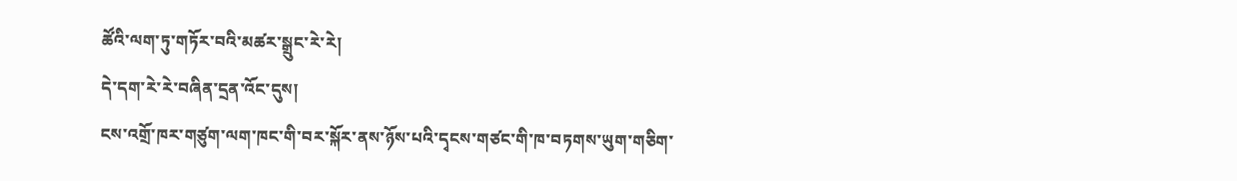ཚོའི་ལག་ཏུ་གཏོར་བའི་མཚར་སྒྲུང་རེ་རེ།
དེ་དག་རེ་རེ་བཞིན་དྲན་འོང་དུས།
ངས་འགྲོ་ཁར་གཙུག་ལག་ཁང་གི་བར་སྐོར་ནས་ཉོས་པའི་དྭངས་གཙང་གི་ཁ་བཏགས་ཡུག་གཅིག་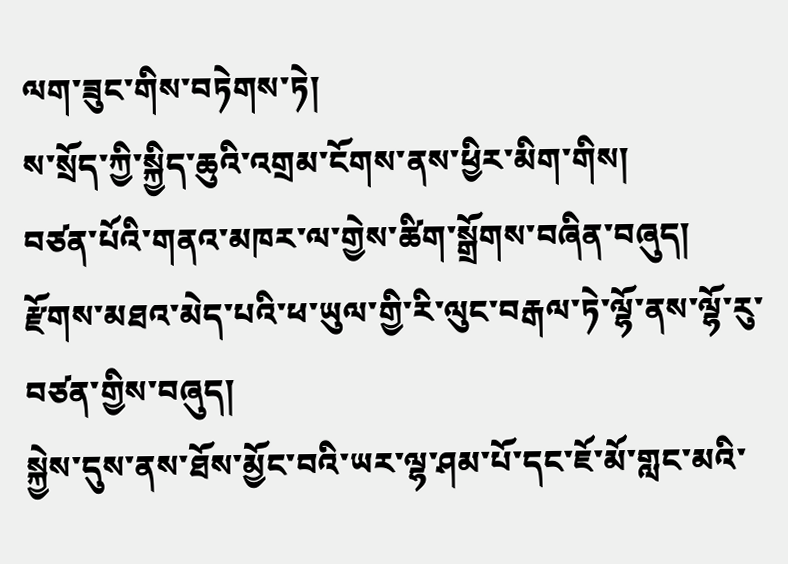ལག་ཟུང་གིས་བཏེགས་ཏེ།
ས་སྲོད་ཀྱི་སྐྱིད་ཆུའི་འགྲམ་ངོགས་ནས་ཕྱིར་མིག་གིས།
བཙན་པོའི་གནའ་མཁར་ལ་གྱེས་ཚིག་སྒྲོགས་བཞིན་བཞུད།
རྫོགས་མཐའ་མེད་པའི་ཕ་ཡུལ་གྱི་རི་ལུང་བརྒལ་ཏེ་ལྷོ་ནས་ལྷོ་རུ་བཙན་གྱིས་བཞུད།
སྐྱེས་དུས་ནས་ཐོས་མྱོང་བའི་ཡར་ལྷ་ཤམ་པོ་དང་ཇོ་མོ་གླང་མའི་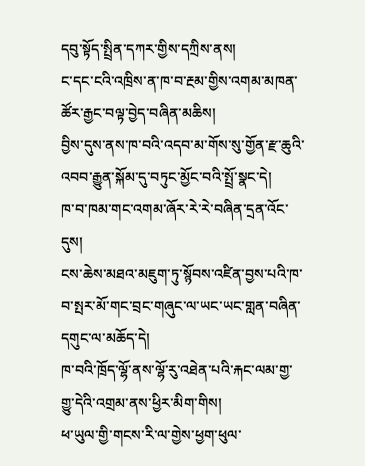དབུ་སྟོད་སྤྲིན་དཀར་གྱིས་དཀྲིས་ནས།
ང་དང་ངའི་འཁྲིས་ན་ཁ་བ་རྔམ་གྱིས་འགམ་མཁན་ཚོར་རྒྱང་བལྟ་བྱེད་བཞིན་མཆིས།
བྱིས་དུས་ནས་ཁ་བའི་འདབ་མ་གོས་སུ་གྱོན་རྫ་ཆུའི་འབབ་རྒྱུན་སྐོམ་དུ་བཏུང་མྱོང་བའི་སྤྲོ་སྣང་དེ།
ཁ་བ་ཁམ་གང་འགམ་ཞོར་རེ་རེ་བཞིན་དྲན་འོང་དུས།
ངས་ཆེས་མཐའ་མཇུག་ཏུ་སྙོབས་འཛིན་བྱས་པའི་ཁ་བ་སྤར་མོ་གང་བྲང་གཞུང་ལ་ཡང་ཡང་གླན་བཞིན་དགུང་ལ་མཆོད་དེ།
ཁ་བའི་ཁྲོད་ལྷོ་ནས་ལྷོ་རུ་འཐེན་པའི་རྐང་ལམ་གྱ་གྱུ་དེའི་འགྲམ་ནས་ཕྱིར་མིག་གིས།
ཕ་ཡུལ་གྱི་གངས་རི་ལ་གྱེས་ཕྱག་ཕུལ་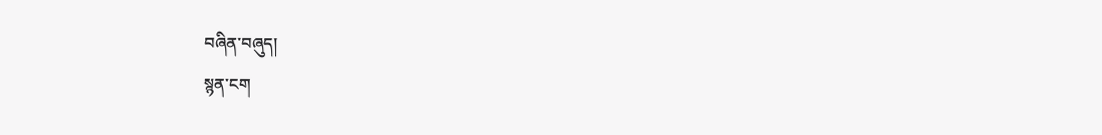བཞིན་བཞུད།
སྙན་ངག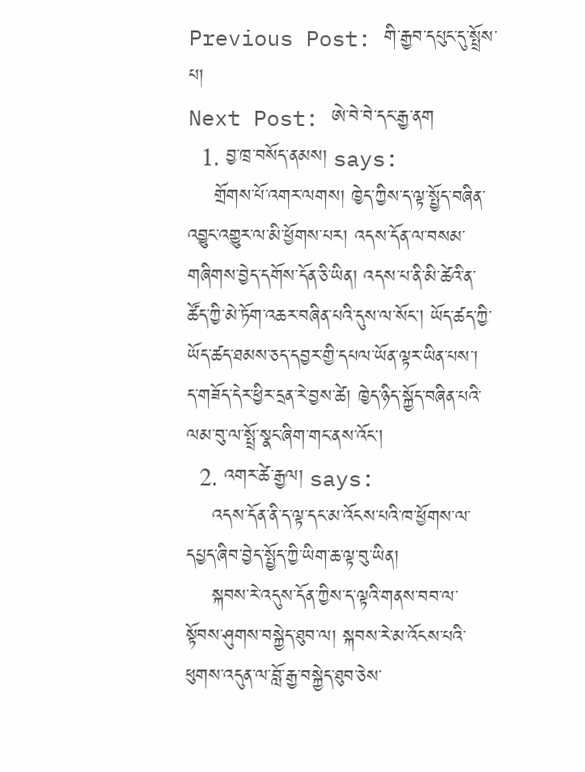Previous Post: གི་རྒྱབ་དཔུང་དུ་སྤྲོས་པ།
Next Post: ཨེ་བེ་བེ་དང་རྒྱ་ནག
  1. བྱ་ཁྲ་བསོད་ནམས། says:
    གྲོགས་པོ་འགར་ལགས། ཁྱེད་ཀྱིས་ད་ལྟ་སྤྱོད་བཞིན་འབྱུང་འགྱུར་ལ་མི་ཕྱོགས་པར། འདས་དོན་ལ་བསམ་གཞིགས་བྱེད་དགོས་དོན་ཅི་ཡིན། འདས་པ་ནི་མི་ཚེའི་ན་ཚོད་ཀྱི་མེ་ཏོག་འཆར་བཞིན་པའི་དུས་ལ་སོང། ཡོད་ཚད་ཀྱི་ཡོད་ཚད་ཐམས་ཅད་དབྱར་གྱི་དཔལ་ཡོན་ལྟར་ཡིན་པས་། ད་གཟོད་དེར་ཕྱིར་དྲན་རེ་བྱས་ཚེ། ཁྱེད་ཉིད་སྐྱོད་བཞིན་པའི་ལམ་བུ་ལ་སྤྲོ་སྣང་ཞིག་གང་ནས་འོང།
  2. འགར་ཚེ་རྒྱལ། says:
    འདས་དོན་ནི་ད་ལྟ་དང་མ་འོངས་པའི་ཁ་ཕྱོགས་ལ་དཔྱད་ཞིབ་བྱེད་སྤྱོད་ཀྱི་ཡིག་ཆ་ལྟ་བུ་ཡིན།
    སྐབས་རེ་འདུས་དོན་ཀྱིས་ད་ལྟའི་གནས་བབ་ལ་སྟོབས་ཤུགས་བསྐྱེད་ཐུབ་ལ། སྐབས་རེ་མ་འོངས་པའི་ཕུགས་འདུན་ལ་བློ་རྒྱ་བསྐྱེད་ཐུབ་ཅེས་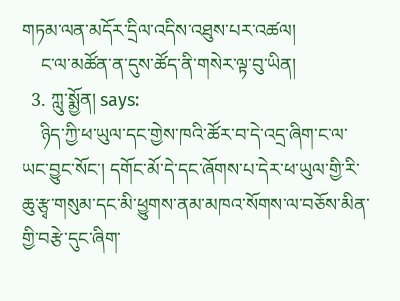གཏམ་ལན་མདོར་དྲིལ་འདིས་འཐུས་པར་འཚལ།
    ང་ལ་མཚོན་ན་དུས་ཚོད་ནི་གསེར་ལྟ་བུ་ཡིན།
  3. ཀླུ་སྨྱོན། says:
    ཉིད་ཀྱི་ཕ་ཡུལ་དང་གྱེས་ཁའི་ཚོར་བ་དེ་འདྲ་ཞིག་ང་ལ་ཡང་བྱུང་སོང་། དགོང་མོ་དེ་དང་ཞོགས་པ་དེར་ཕ་ཡུལ་གྱི་རི་ཆུ་རྩྭ་གསུམ་དང་མི་ཕྱུགས་ནམ་མཁའ་སོགས་ལ་བཅོས་མིན་གྱི་བརྩེ་དུང་ཞིག་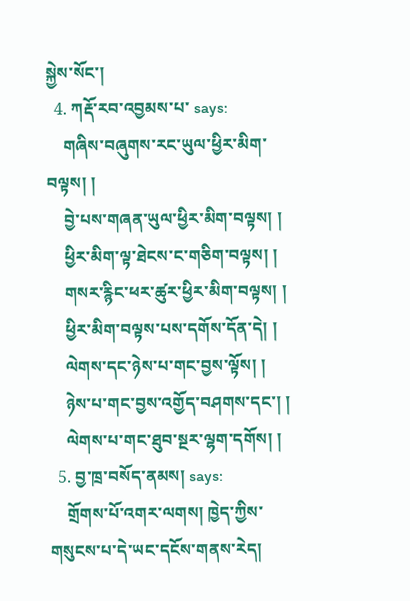སྐྱེས་སོང་།
  4. ཀརྡོ་རབ་འབྱམས་པ་ says:
    གཞིས་བཞུགས་རང་ཡུལ་ཕྱིར་མིག་བལྟས། །
    བྱེ་པས་གཞན་ཡུལ་ཕྱིར་མིག་བལྟས། །
    ཕྱིར་མིག་ལྟ་ཐེངས་ང་གཅིག་བལྟས། །
    གསར་རྙིང་ཕར་ཚུར་ཕྱིར་མིག་བལྟས། །
    ཕྱིར་མིག་བལྟས་པས་དགོས་དོན་དེ། །
    ལེགས་དང་ཉེས་པ་གང་བྱས་ལྟོས། །
    ཉེས་པ་གང་བྱས་འགྱོད་བཤགས་དང་། །
    ལེགས་པ་གང་ཐུབ་སྔར་ལྷག་དགོས། །
  5. བྱ་ཁྲ་བསོད་ནམས། says:
    གྲོགས་པོ་འགར་ལགས། ཁྱེད་ཀྱིས་གསུངས་པ་དེ་ཡང་དངོས་གནས་རེད།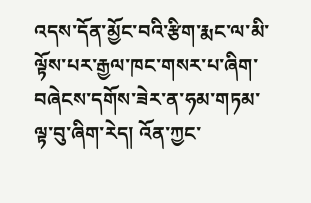འདས་དོན་མྱོང་བའི་རྩིག་རྨང་ལ་མི་ལྟོས་པར་རྒྱལ་ཁང་གསར་པ་ཞིག་བཞེངས་དགོས་ཟེར་ན་ཧམ་གཏམ་ལྟ་བུ་ཞིག་རེད། འོན་ཀྱང་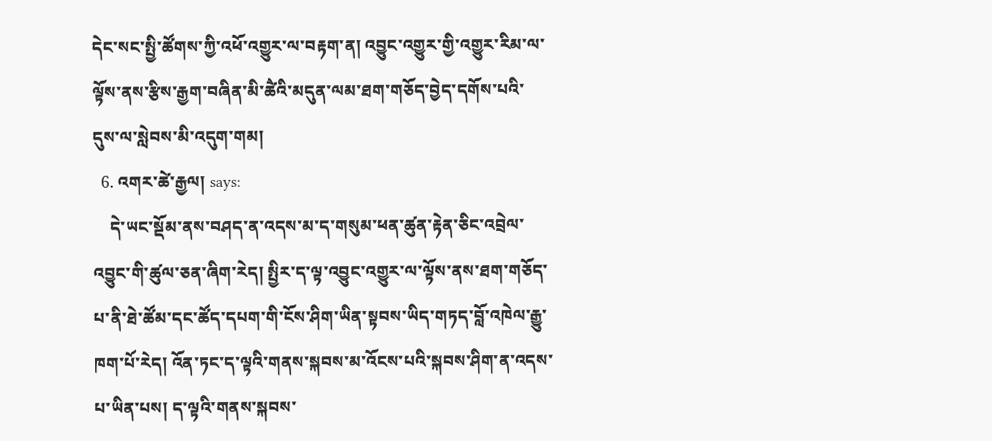དེང་སང་སྤྱི་ཚོགས་ཀྱི་འཕོ་འགྱུར་ལ་བརྟག་ན། འབྱུང་འགྱུར་གྱི་འགྱུར་རིམ་ལ་ལྟོས་ནས་རྩིས་རྒྱག་བཞིན་མི་ཚཻའི་མདུན་ལམ་ཐག་གཅོད་བྱེད་དགོས་པའི་དུས་ལ་སླེབས་མི་འདུག་གམ།
  6. འགར་ཚེ་རྒྱལ། says:
    དེ་ཡང་སྡོམ་ནས་བཤད་ན་འདས་མ་ད་གསུམ་ཕན་ཚུན་རྟེན་ཅིང་འབྲེལ་འབྱུང་གི་ཚུལ་ཅན་ཞིག་རེད། སྤྱིར་ད་ལྟ་འབྱུང་འགྱུར་ལ་ལྟོས་ནས་ཐག་གཅོད་པ་ནི་ཐེ་ཚོམ་དང་ཚོད་དཔག་གི་ངོས་ཤིག་ཡིན་སྟབས་ཡིད་གཏད་བློ་འཁེལ་རྒྱུ་ཁག་པོ་རེད། འོན་ཏང་ད་ལྟའི་གནས་སྐབས་མ་འོངས་པའི་སྐབས་ཤིག་ན་འདས་པ་ཡིན་པས། ད་ལྟའི་གནས་སྐབས་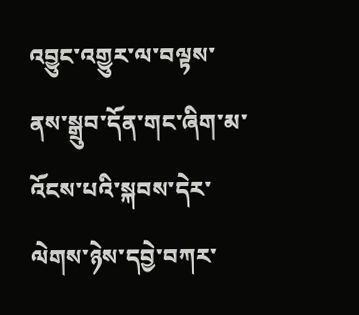འབྱུང་འགྱུར་ལ་བལྟས་ནས་སྒྲུབ་དོན་གང་ཞིག་མ་འོངས་པའི་སྐབས་དེར་ལེགས་ཉེས་དབྱེ་བཀར་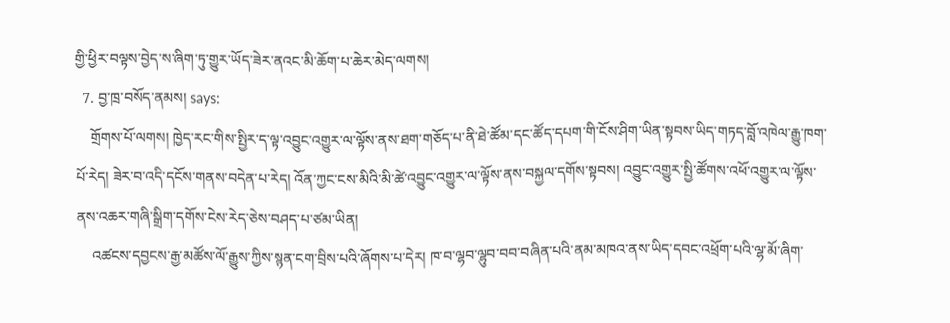གྱི་ཕྱིར་བལྟས་བྱེད་ས་ཞིག་ཏུ་གྱུར་ཡོད་ཟེར་ནའང་མི་ཆོག་པ་ཆེར་མེད་ལགས།
  7. བྱ་ཁྲ་བསོད་ནམས། says:
    གྲོགས་པོ་ལགས། ཁྱེད་རང་གིས་སྤྱིར་ད་ལྟ་འབྱུང་འགྱུར་ལ་ལྟོས་ནས་ཐག་གཅོད་པ་ནི་ཐེ་ཚོམ་དང་ཚོད་དཔག་གི་ངོས་ཤིག་ཡིན་སྟབས་ཡིད་གཏད་བློ་འཁེལ་རྒྱུ་ཁག་པོ་རེད། ཟེར་བ་འདི་དངོས་གནས་བདེན་པ་རེད། འོན་ཀྱང་ངས་མིའི་མི་ཚེ་འབྱུང་འགྱུར་ལ་ལྟོས་ནས་བསྐྱལ་དགོས་སྟབས། འབྱུང་འགྱུར་སྤྱི་ཚོགས་འཕོ་འགྱུར་ལ་ལྟོས་ནས་འཆར་གཞི་སྒྲིག་དགོས་ངེས་རེད་ཅེས་བཤད་པ་ཙམ་ཡིན།
    འཚངས་དབྱངས་རྒྱ་མཚོས་ལོ་རྒྱུས་ཀྱིས་སྙན་ངག་བྲིས་པའི་ཞོགས་པ་དེར། ཁ་བ་ལྷབ་ལྷུབ་བབ་བཞིན་པའི་ནམ་མཁའ་ནས་ཡིད་དབང་འཕྲོག་པའི་ལྷ་མོ་ཞིག་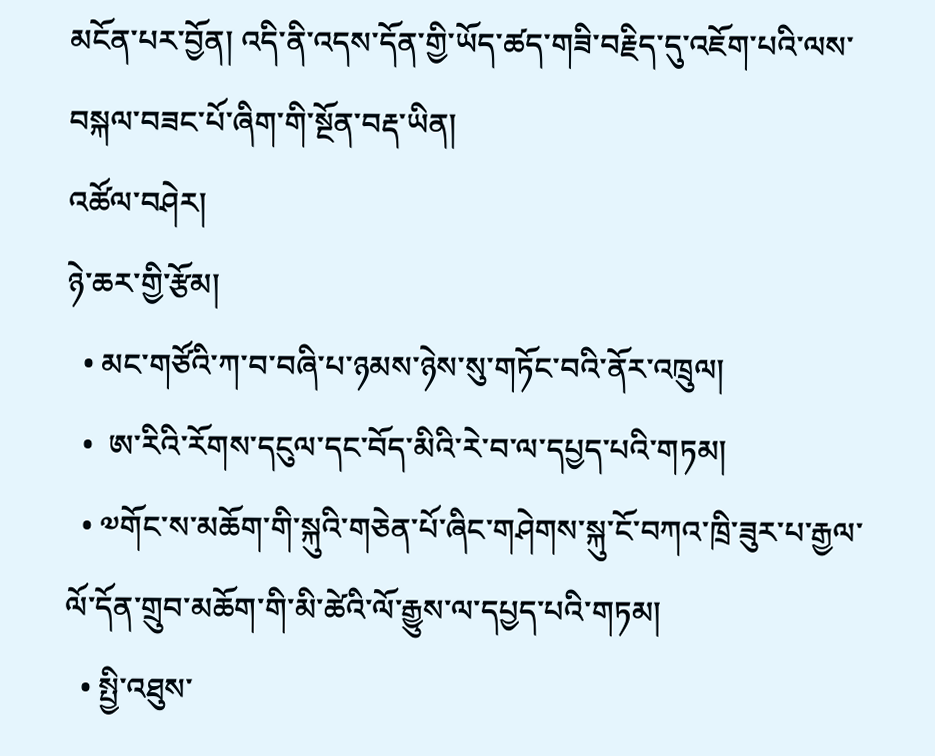མངོན་པར་བྱོན། འདི་ནི་འདས་དོན་གྱི་ཡོད་ཚད་གཟི་བརྗིད་དུ་འཇོག་པའི་ལས་བསྐལ་བཟང་པོ་ཞིག་གི་སྔོན་བརྡ་ཡིན།
འཚོལ་བཤེར།
ཉེ་ཆར་གྱི་རྩོམ།
  • མང་གཙོའི་ཀ་བ་བཞི་པ་ཉམས་ཉེས་སུ་གཏོང་བའི་ནོར་འཁྲུལ།
  •  ཨ་རིའི་རོགས་དངུལ་དང་བོད་མིའི་རེ་བ་ལ་དཔྱད་པའི་གཏམ།
  • ༧གོང་ས་མཆོག་གི་སྐུའི་གཅེན་པོ་ཞིང་གཤེགས་སྐུ་ངོ་བཀའ་ཁྲི་ཟུར་པ་རྒྱལ་ལོ་དོན་གྲུབ་མཆོག་གི་མི་ཚེའི་ལོ་རྒྱུས་ལ་དཔྱད་པའི་གཏམ།
  • སྤྱི་འཐུས་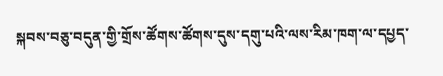སྐབས་བཅུ་བདུན་གྱི་གྲོས་ཚོགས་ཚོགས་དུས་དགུ་པའི་ལས་རིམ་ཁག་ལ་དཔྱད་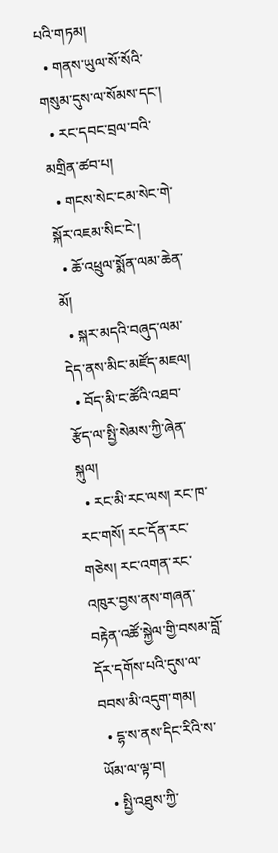པའི་གཏམ།
  • གནས་ཡུལ་སོ་སོའི་གསུམ་དུས་ལ་སོམས་དང་།
  • རང་དབང་བྲལ་བའི་མགྲིན་ཚབ་པ།
  • གངས་སེང་ངམ་སེང་གེ་སྐོར་འཇམ་སིང་ངེ་།
  • ཆོ་འཕྲུལ་སྨོན་ལམ་ཆེན་མོ།
  • སྐར་མདའི་བཞུད་ལམ་དེད་ནས་མིང་མཛོད་མཇལ།
  • བོད་མི་ང་ཚོའི་འཐབ་རྩོད་ལ་སྤྱི་སེམས་ཀྱི་ཞེན་སྐུལ།
  • རང་མི་རང་ལས། རང་ཁ་རང་གསོ། རང་དོན་རང་གཅེས། རང་འགན་རང་འཁུར་བྱས་ནས་གཞན་བརྟེན་འཚོ་སྐྱེལ་གྱི་བསམ་བློ་དོར་དགོས་པའི་དུས་ལ་བབས་མི་འདུག་གམ།
  • དྷ་ས་ནས་དིང་རིའི་ས་ཡོམ་ལ་ལྟ་བ།
  • སྤྱི་འཐུས་ཀྱི་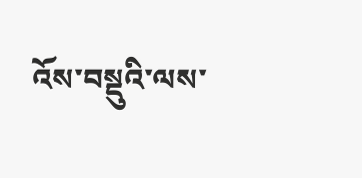འོས་བསྡུའི་ལས་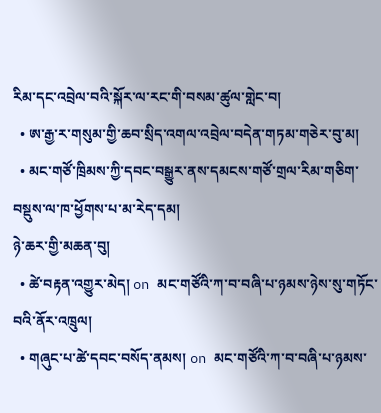རིམ་དང་འབྲེལ་བའི་སྐོར་ལ་རང་གི་བསམ་ཚུལ་གླེང་བ།
  • ཨ་རྒྱ་ར་གསུམ་གྱི་ཆབ་སྲིད་འགལ་འབྲེལ་བདེན་གཏམ་གཅེར་བུ་མ།
  • མང་གཙོ་ཁྲིམས་ཀྱི་དབང་བསྒྱུར་ནས་དམངས་གཙོ་གྲལ་རིམ་གཅིག་བསྡུས་ལ་ཁ་ཕྱོགས་པ་མ་རེད་དམ།
ཉེ་ཆར་གྱི་མཆན་བུ།
  • ཚེ་བརྟན་འགྱུར་མེད། on མང་གཙོའི་ཀ་བ་བཞི་པ་ཉམས་ཉེས་སུ་གཏོང་བའི་ནོར་འཁྲུལ།
  • གཞུང་པ་ཚེ་དབང་བསོད་ནམས། on མང་གཙོའི་ཀ་བ་བཞི་པ་ཉམས་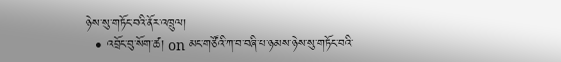ཉེས་སུ་གཏོང་བའི་ནོར་འཁྲུལ།
  • འབྲོང་བུ་སོག་ཚ། on མང་གཙོའི་ཀ་བ་བཞི་པ་ཉམས་ཉེས་སུ་གཏོང་བའི་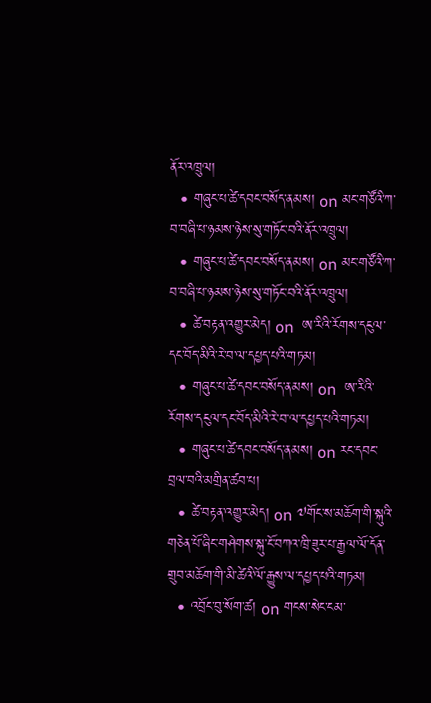ནོར་འཁྲུལ།
  • གཞུང་པ་ཚེ་དབང་བསོད་ནམས། on མང་གཙོའི་ཀ་བ་བཞི་པ་ཉམས་ཉེས་སུ་གཏོང་བའི་ནོར་འཁྲུལ།
  • གཞུང་པ་ཚེ་དབང་བསོད་ནམས། on མང་གཙོའི་ཀ་བ་བཞི་པ་ཉམས་ཉེས་སུ་གཏོང་བའི་ནོར་འཁྲུལ།
  • ཚེ་བརྟན་འགྱུར་མེད། on  ཨ་རིའི་རོགས་དངུལ་དང་བོད་མིའི་རེ་བ་ལ་དཔྱད་པའི་གཏམ།
  • གཞུང་པ་ཚེ་དབང་བསོད་ནམས། on  ཨ་རིའི་རོགས་དངུལ་དང་བོད་མིའི་རེ་བ་ལ་དཔྱད་པའི་གཏམ།
  • གཞུང་པ་ཚེ་དབང་བསོད་ནམས། on རང་དབང་བྲལ་བའི་མགྲིན་ཚབ་པ།
  • ཚེ་བརྟན་འགྱུར་མེད། on ༧གོང་ས་མཆོག་གི་སྐུའི་གཅེན་པོ་ཞིང་གཤེགས་སྐུ་ངོ་བཀའ་ཁྲི་ཟུར་པ་རྒྱལ་ལོ་དོན་གྲུབ་མཆོག་གི་མི་ཚེའི་ལོ་རྒྱུས་ལ་དཔྱད་པའི་གཏམ།
  • འབྲོང་བུ་སོག་ཚ། on གངས་སེང་ངམ་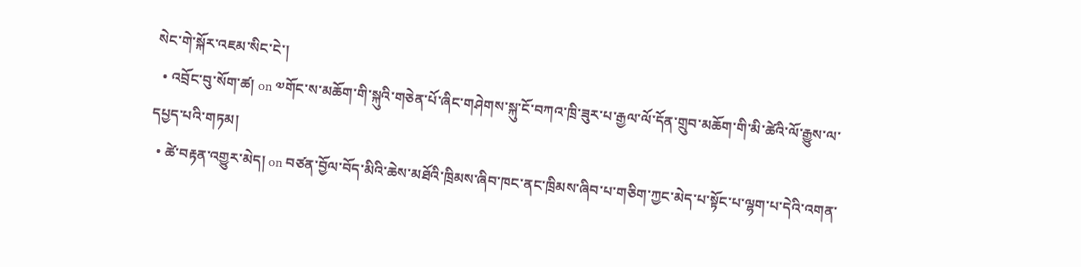སེང་གེ་སྐོར་འཇམ་སིང་ངེ་།
  • འབྲོང་བུ་སོག་ཚ། on ༧གོང་ས་མཆོག་གི་སྐུའི་གཅེན་པོ་ཞིང་གཤེགས་སྐུ་ངོ་བཀའ་ཁྲི་ཟུར་པ་རྒྱལ་ལོ་དོན་གྲུབ་མཆོག་གི་མི་ཚེའི་ལོ་རྒྱུས་ལ་དཔྱད་པའི་གཏམ།
  • ཚེ་བརྟན་འགྱུར་མེད། on བཙན་བྱོལ་བོད་མིའི་ཆེས་མཐོའི་ཁྲིམས་ཞིབ་ཁང་ནང་ཁྲིམས་ཞིབ་པ་གཅིག་ཀྱང་མེད་པ་སྟོང་པ་ལྷག་པ་དེའི་འགན་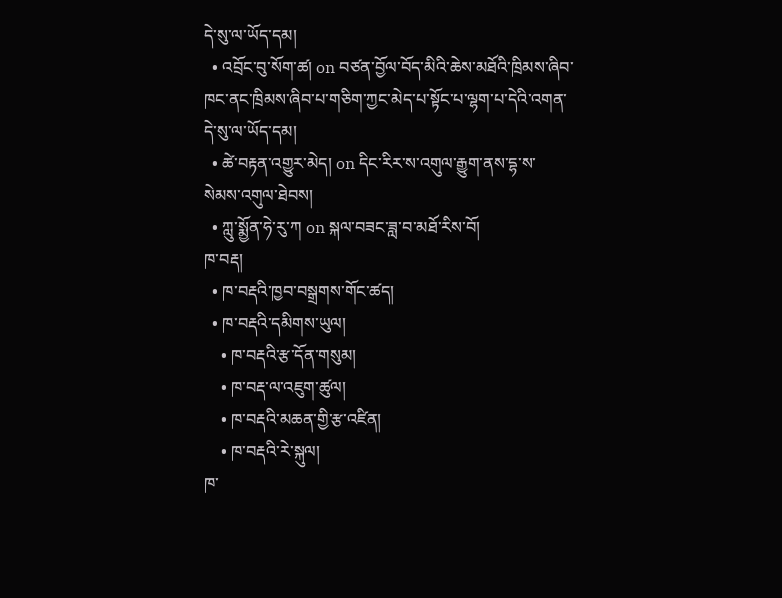དེ་སུ་ལ་ཡོད་དམ།
  • འབྲོང་བུ་སོག་ཚ། on བཙན་བྱོལ་བོད་མིའི་ཆེས་མཐོའི་ཁྲིམས་ཞིབ་ཁང་ནང་ཁྲིམས་ཞིབ་པ་གཅིག་ཀྱང་མེད་པ་སྟོང་པ་ལྷག་པ་དེའི་འགན་དེ་སུ་ལ་ཡོད་དམ།
  • ཚེ་བརྟན་འགྱུར་མེད། on དིང་རིར་ས་འགུལ་རྒྱུག་ནས་དྷ་ས་སེམས་འགུལ་ཐེབས།
  • ཀླུ་སྨྱོན་ཧེ་རུ་ཀ on སྐལ་བཟང་ཟླ་བ་མཐོ་རིས་བོ།
ཁ་བརྡ།
  • ཁ་བརྡའི་ཁྱབ་བསྒྲགས་གོང་ཚད།
  • ཁ་བརྡའི་དམིགས་ཡུལ།
    • ཁ་བརྡའི་རྩ་དོན་གསུམ།
    • ཁ་བརྡ་ལ་འཇུག་ཚུལ།
    • ཁ་བརྡའི་མཆན་གྱི་རྩ་འཛིན།
    • ཁ་བརྡའི་རེ་སྐུལ།
ཁ་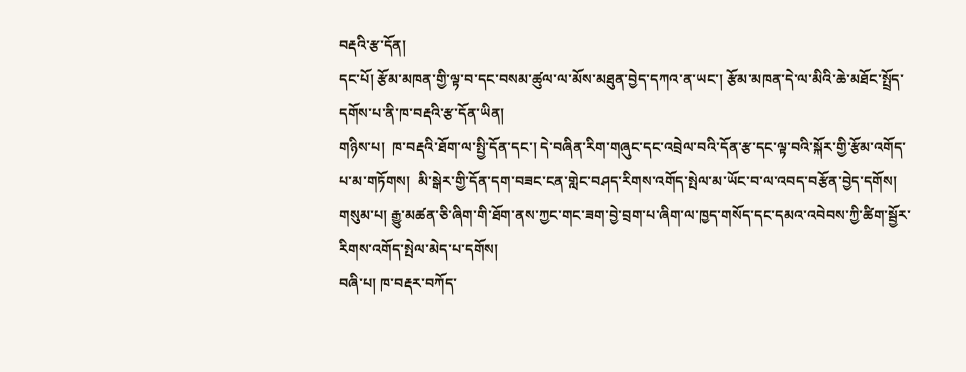བརྡའི་རྩ་དོན།
དང་པོ། རྩོམ་མཁན་གྱི་ལྟ་བ་དང་བསམ་ཚུལ་ལ་མོས་མཐུན་བྱེད་དཀའ་ན་ཡང་། རྩོམ་མཁན་དེ་ལ་མིའི་ཆེ་མཐོང་སྤྲོད་དགོས་པ་ནི་ཁ་བརྡའི་རྩ་དོན་ཡིན།
གཉིས་པ།  ཁ་བརྡའི་ཐོག་ལ་སྤྱི་དོན་དང་། དེ་བཞིན་རིག་གཞུང་དང་འབྲེལ་བའི་དོན་རྩ་དང་ལྟ་བའི་སྐོར་གྱི་རྩོམ་འགོད་པ་མ་གཏོགས།  མི་སྒེར་གྱི་དོན་དག་བཟང་ངན་གླེང་བཤད་རིགས་འགོད་སྤེལ་མ་ཡོང་བ་ལ་འབད་བརྩོན་བྱེད་དགོས།
གསུམ་པ། རྒྱུ་མཚན་ཅི་ཞིག་གི་ཐོག་ནས་ཀྱང་གང་ཟག་བྱེ་བྲག་པ་ཞིག་ལ་ཁྱད་གསོད་དང་དམའ་འབེབས་ཀྱི་ཚིག་སྦྱོར་རིགས་འགོད་སྤེལ་མེད་པ་དགོས།
བཞི་པ། ཁ་བརྡར་བཀོད་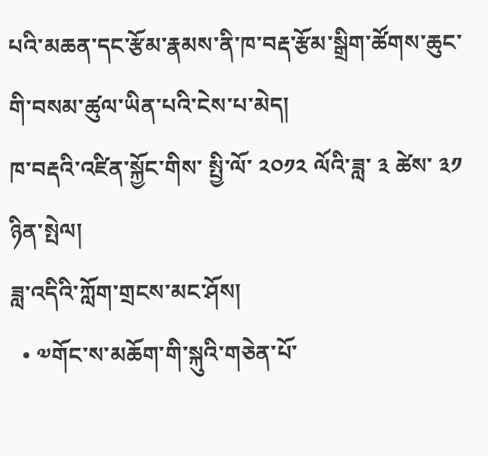པའི་མཆན་དང་རྩོམ་རྣམས་ནི་ཁ་བརྡ་རྩོམ་སྒྲིག་ཚོགས་ཆུང་གི་བསམ་ཚུལ་ཡིན་པའི་ངེས་པ་མེད།
ཁ་བརྡའི་འཛིན་སྐྱོང་གིས་ སྤྱི་ལོ་ ༢༠༡༢ ལོའི་ཟླ་ ༣ ཚེས་ ༣༡ ཉིན་སྤེལ།
ཟླ་འདིའི་ཀློག་གྲངས་མང་ཤོས།
  • ༧གོང་ས་མཆོག་གི་སྐུའི་གཅེན་པོ་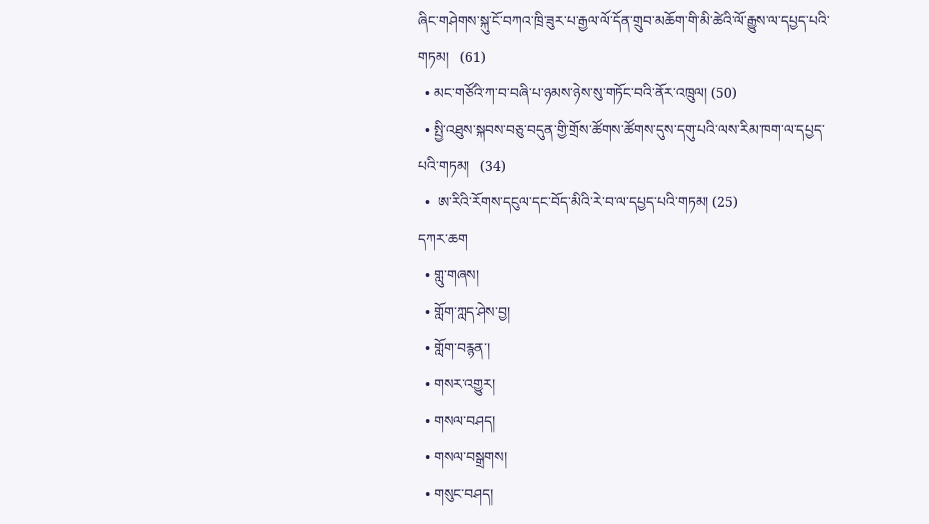ཞིང་གཤེགས་སྐུ་ངོ་བཀའ་ཁྲི་ཟུར་པ་རྒྱལ་ལོ་དོན་གྲུབ་མཆོག་གི་མི་ཚེའི་ལོ་རྒྱུས་ལ་དཔྱད་པའི་གཏམ།   (61)
  • མང་གཙོའི་ཀ་བ་བཞི་པ་ཉམས་ཉེས་སུ་གཏོང་བའི་ནོར་འཁྲུལ། (50)
  • སྤྱི་འཐུས་སྐབས་བཅུ་བདུན་གྱི་གྲོས་ཚོགས་ཚོགས་དུས་དགུ་པའི་ལས་རིམ་ཁག་ལ་དཔྱད་པའི་གཏམ།   (34)
  •  ཨ་རིའི་རོགས་དངུལ་དང་བོད་མིའི་རེ་བ་ལ་དཔྱད་པའི་གཏམ། (25)
དཀར་ཆག
  • གླུ་གཞས།
  • གློག་ཀླད་ཤེས་བྱ།
  • གློག་བརྙན་།
  • གསར་འགྱུར།
  • གསལ་བཤད།
  • གསལ་བསྒྲགས།
  • གསུང་བཤད།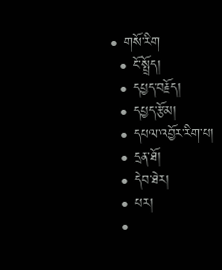• གསོ་རིག
  • ངོ་སྤྲོད།
  • དཔྱད་བརྗོད།
  • དཔྱད་རྩོམ།
  • དཔལ་འབྱོར་རིག་པ།
  • དྲན་ཐོ།
  • དེབ་ཐེར།
  • པར།
  •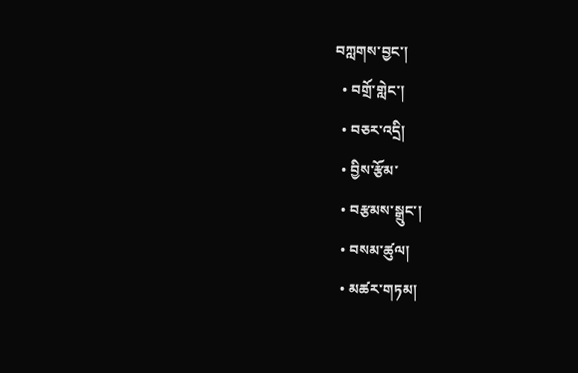བཀླགས་བྱང་།
  • བགྲོ་གླེང་།
  • བཅར་འདྲི།
  • བྱིས་རྩོམ་
  • བརྩམས་སྒྲུང་།
  • བསམ་ཚུལ།
  • མཚར་གཏམ།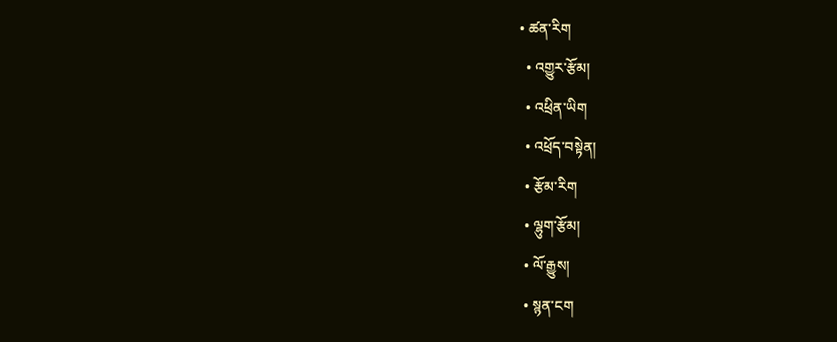• ཚན་རིག
  • འགྱུར་རྩོམ།
  • འཕྲིན་ཡིག
  • འཕྲོད་བསྟེན།
  • རྩོམ་རིག
  • ལྷུག་རྩོམ།
  • ལོ་རྒྱུས།
  • སྙན་ངག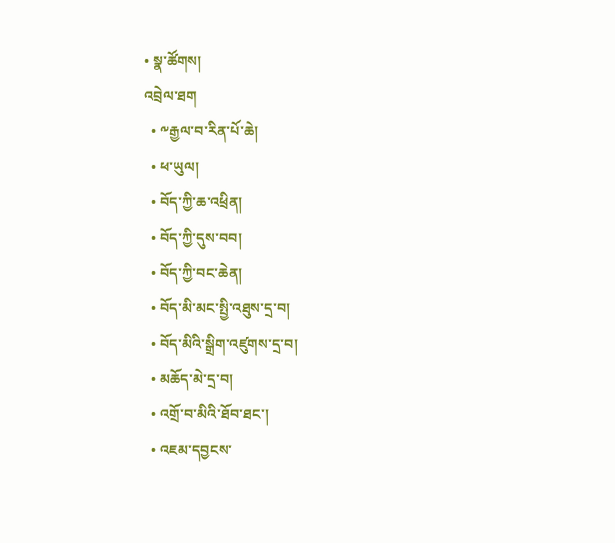• སྣ་ཚོགས།
འབྲེལ་ཐག
  • ༸རྒྱལ་བ་རིན་པོ་ཆེ།
  • ཕ་ཡུལ།
  • བོད་ཀྱི་ཆ་འཕྲིན།
  • བོད་ཀྱི་དུས་བབ།
  • བོད་ཀྱི་བང་ཆེན།
  • བོད་མི་མང་སྤྱི་འཐུས་དྲ་བ།
  • བོད་མིའི་སྒྲིག་འཛུགས་དྲ་བ།
  • མཆོད་མེ་དྲ་བ།
  • འགྲོ་བ་མིའི་ཐོབ་ཐང་།
  • འཇམ་དབྱངས་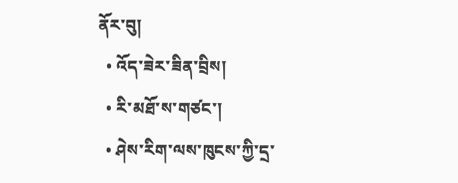ནོར་བུ།
  • འོད་ཟེར་ཟིན་བྲིས།
  • རི་མཐོ་ས་གཙང་།
  • ཤེས་རིག་ལས་ཁུངས་ཀྱི་དྲ་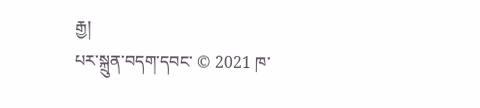རྒྱ།
པར་སྐྲུན་བདག་དབང་ © 2021 ཁ་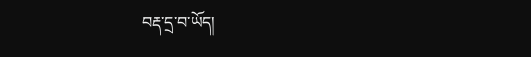བརྡ་དྲ་བ་ཡོད།